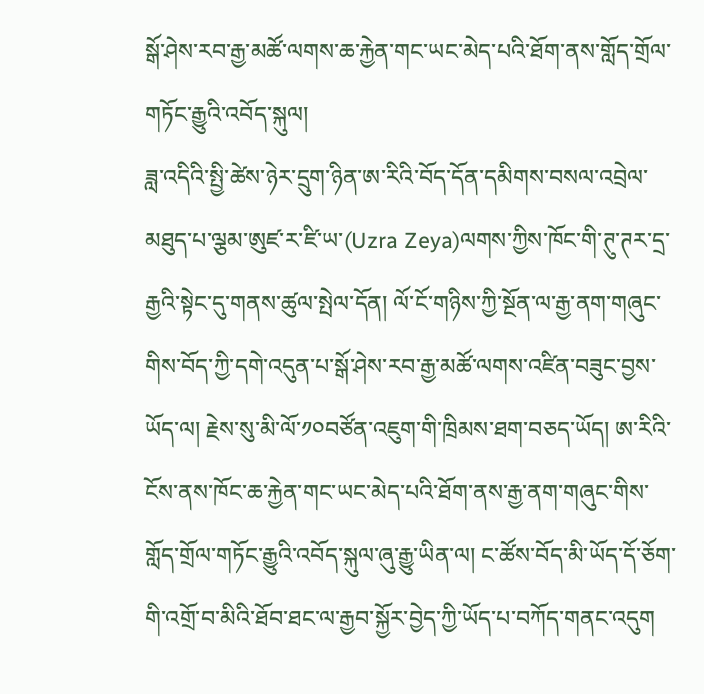སྒོ་ཤེས་རབ་རྒྱ་མཚོ་ལགས་ཆ་རྐྱེན་གང་ཡང་མེད་པའི་ཐོག་ནས་གློད་གྲོལ་གཏོང་རྒྱུའི་འབོད་སྐུལ།
ཟླ་འདིའི་སྤྱི་ཚེས་ཉེར་དྲུག་ཉིན་ཨ་རིའི་བོད་དོན་དམིགས་བསལ་འབྲེལ་མཐུད་པ་ལྕམ་ཨུཛ་ར་ཛི་ཡ་(Uzra Zeya)ལགས་ཀྱིས་ཁོང་གི་ཊུ་ཊར་དྲ་རྒྱའི་སྟེང་དུ་གནས་ཚུལ་སྤེལ་དོན། ལོ་ངོ་གཉིས་ཀྱི་སྔོན་ལ་རྒྱ་ནག་གཞུང་གིས་བོད་ཀྱི་དགེ་འདུན་པ་སྒོ་ཤེས་རབ་རྒྱ་མཚོ་ལགས་འཛིན་བཟུང་བྱས་ཡོད་ལ། རྗེས་སུ་མི་ལོ་༡༠བཙོན་འཇུག་གི་ཁྲིམས་ཐག་བཅད་ཡོད། ཨ་རིའི་ངོས་ནས་ཁོང་ཆ་རྐྱེན་གང་ཡང་མེད་པའི་ཐོག་ནས་རྒྱ་ནག་གཞུང་གིས་གློད་གྲོལ་གཏོང་རྒྱུའི་འབོད་སྐུལ་ཞུ་རྒྱུ་ཡིན་ལ། ང་ཚོས་བོད་མི་ཡོད་དོ་ཅོག་གི་འགྲོ་བ་མིའི་ཐོབ་ཐང་ལ་རྒྱབ་སྐྱོར་བྱེད་ཀྱི་ཡོད་པ་བཀོད་གནང་འདུག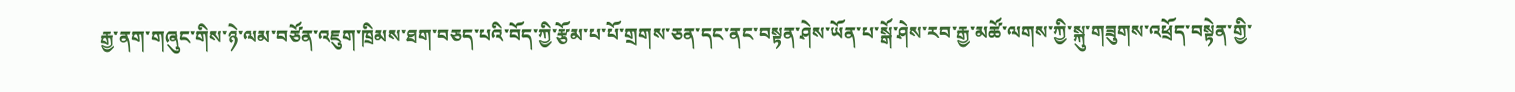རྒྱ་ནག་གཞུང་གིས་ཉེ་ལམ་བཙོན་འཇུག་ཁྲིམས་ཐག་བཅད་པའི་བོད་ཀྱི་རྩོམ་པ་པོ་གྲགས་ཅན་དང་ནང་བསྟན་ཤེས་ཡོན་པ་སྒོ་ཤེས་རབ་རྒྱ་མཚོ་ལགས་ཀྱི་སྐུ་གཟུགས་འཕྲོད་བསྟེན་གྱི་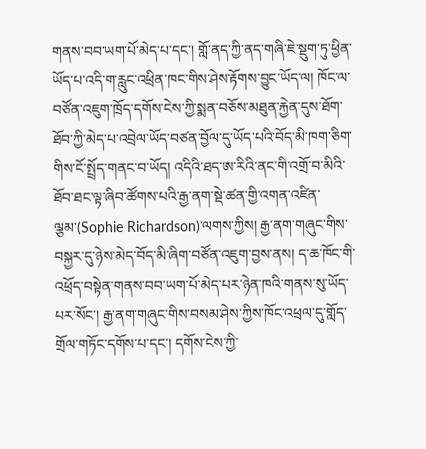གནས་བབ་ཡག་པོ་མེད་པ་དང་། གློ་ནད་ཀྱི་ནད་གཞི་ཇེ་སྡུག་ཏུ་ཕྱིན་ཡོད་པ་འདི་ག་རླུང་འཕྲིན་ཁང་གིས་ཤེས་རྟོགས་བྱུང་ཡོད་ལ། ཁོང་ལ་བཙོན་འཇུག་ཁྲོད་དགོས་ངེས་ཀྱི་སྨན་བཅོས་མཐུན་རྐྱེན་དུས་ཐོག་ཐོབ་ཀྱི་མེད་པ་འབྲེལ་ཡོད་བཙན་བྱོལ་དུ་ཡོད་པའི་བོད་མི་ཁག་ཅིག་གིས་ངོ་སྤྲོད་གནང་བ་ཡོད། འདིའི་ཐད་ཨ་རིའི་ནང་གི་འགྲོ་བ་མིའི་ཐོབ་ཐང་ལྟ་ཞིབ་ཚོགས་པའི་རྒྱ་ནག་སྡེ་ཚན་གྱི་འགན་འཛིན་ལྕམ་(Sophie Richardson)་ལགས་ཀྱིས། རྒྱ་ནག་གཞུང་གིས་བསྐྱར་དུ་ཉེས་མེད་བོད་མི་ཞིག་བཙོན་འཇུག་བྱས་ནས། ད་ཆ་ཁོང་གི་འཕྲོད་བསྟེན་གནས་བབ་ཡག་པོ་མེད་པར་ཉེན་ཁའི་གནས་སུ་ཡོད་པར་སོང་། རྒྱ་ནག་གཞུང་གིས་བསམ་ཤེས་ཀྱིས་ཁོང་འཕྲལ་དུ་གློད་གྲོལ་གཏོང་དགོས་པ་དང་། དགོས་ངེས་ཀྱི་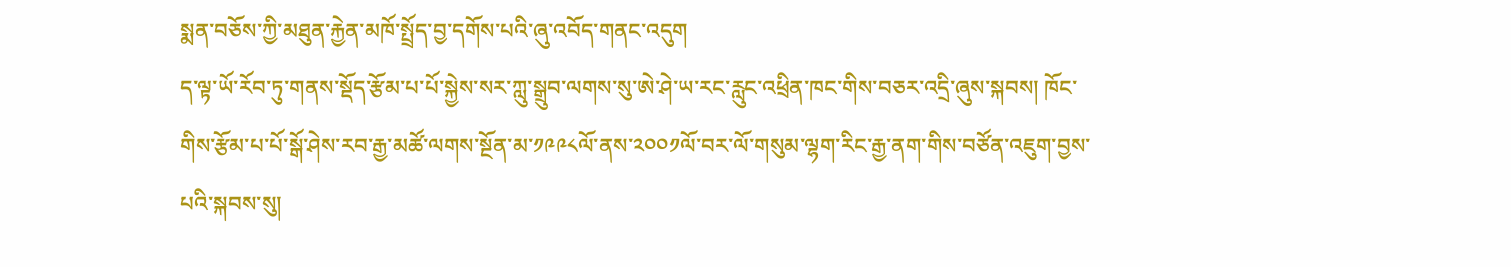སྨན་བཅོས་ཀྱི་མཐུན་རྐྱེན་མཁོ་སྤྲོད་བྱ་དགོས་པའི་ཞུ་འབོད་གནང་འདུག
ད་ལྟ་ཡོ་རོབ་ཏུ་གནས་སྡོད་རྩོམ་པ་པོ་སྐྱེས་སར་ཀླུ་སྒྲུབ་ལགས་སུ་ཨེ་ཤེ་ཡ་རང་རླུང་འཕྲིན་ཁང་གིས་བཅར་འདྲི་ཞུས་སྐབས། ཁོང་གིས་རྩོམ་པ་པོ་སྒོ་ཤེས་རབ་རྒྱ་མཚོ་ལགས་སྔོན་མ་༡༩༩༨ལོ་ནས་༢༠༠༡ལོ་བར་ལོ་གསུམ་ལྷག་རིང་རྒྱ་ནག་གིས་བཙོན་འཇུག་བྱས་པའི་སྐབས་སུ།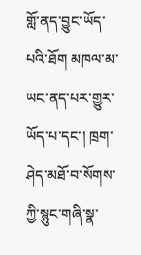གློ་ནད་བྱུང་ཡོད་པའི་ཐོག མཁལ་མ་ཡང་ནད་པར་གྱུར་ཡོད་པ་དང་། ཁྲག་ཤེད་མཐོ་བ་སོགས་ཀྱི་སྙུང་གཞི་སྣ་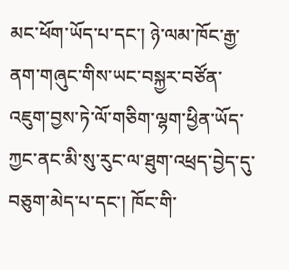མང་ཕོག་ཡོད་པ་དང་། ཉེ་ལམ་ཁོང་རྒྱ་ནག་གཞུང་གིས་ཡང་བསྐྱར་བཙོན་འཇུག་བྱས་ཏེ་ལོ་གཅིག་ལྷག་ཕྱིན་ཡོད་ཀྱང་ནང་མི་སུ་རུང་ལ་ཐུག་འཕྲད་བྱེད་དུ་བཅུག་མེད་པ་དང་། ཁོང་གི་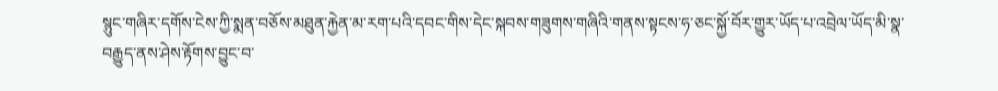སྙུང་གཞིར་དགོས་ངེས་ཀྱི་སྨན་བཅོས་མཐུན་རྐྱེན་མ་རག་པའི་དབང་གིས་དེང་སྐབས་གཟུགས་གཞིའི་གནས་སྟངས་ཧ་ཅང་སྐྱོ་བོར་གྱུར་ཡོད་པ་འབྲེལ་ཡོད་མི་སྣ་བརྒྱུད་ནས་ཤེས་རྟོགས་བྱུང་བ་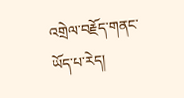འགྲེལ་བརྗོད་གནང་ཡོད་པ་རེད།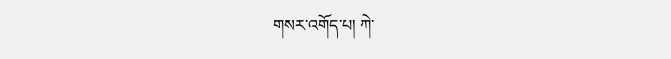གསར་འགོད་པ། ཀེ་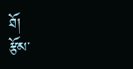ཐོ།
རྩོམ་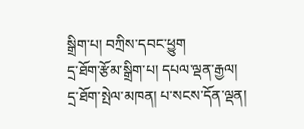སྒྲིག་པ། བཀྲིས་དབང་ཕྱུག
དྲ་ཐོག་རྩོམ་སྒྲིག་པ། དཔལ་ལྡན་རྒྱལ།
དྲ་ཐོག་སྤེལ་མཁན། པ་སངས་དོན་ལྡན།